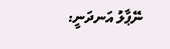ނޭޕާލު އަނދަނީ: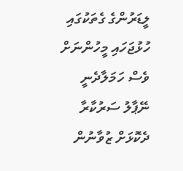ލީޑަރުންގެ ގެތަކުގައި ހުޅުޖަހައި މީހުންނަށް ވެސް ހަމަލާދެނީ
ނޭޕާލު ސަރުކާރާ ދެކޮޅަށް ޒުވާނުން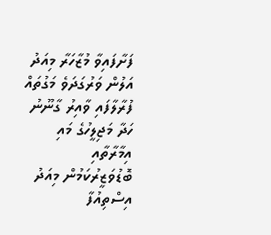ފަށާފައިވާ މުޒާހަރާ މިއަދު އަލުން ވަރުގަދަވެ މަގުތައް ފުރާލާފައި ވާއިރު ގާނޫނު ހަދާ މަޖިލީހުގެ މައި އިމާރާތާއި ބޮޑުވަޒީރުކަމުން މިއަދު އިސްތިއުފާ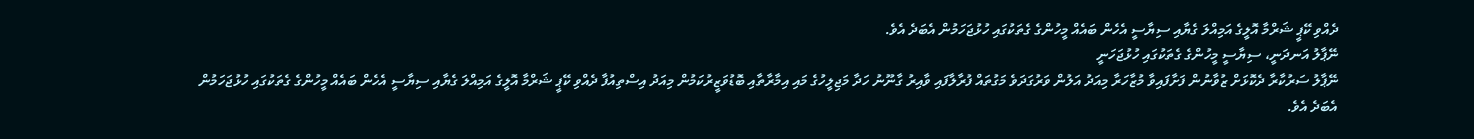ދެއްވި ކޭޕީ ޝަރްމާ އޮލީގެ އަމިއްލަ ގެޔާއި ސިޔާސީ އެހެން ބައެއް މީހުންގެ ގެތަކުގައި ހުޅުޖަހަމުން އެބަދެ އެވެ.
ނޭޕާލު އަނދަނީ، ސިޔާސީ މީހުންގެ ގެތަކުގައި ހުޅުޖަހަނީ
ނޭޕާލު ސަރުކާރާ ދެކޮޅަށް ޒުވާނުން ފަށާފައިވާ މުޒާހަރާ މިއަދު އަލުން ވަރުގަދަވެ މަގުތައް ފުރާލާފައި ވާއިރު ގާނޫނު ހަދާ މަޖިލީހުގެ މައި އިމާރާތާއި ބޮޑުވަޒީރުކަމުން މިއަދު އިސްތިއުފާ ދެއްވި ކޭޕީ ޝަރްމާ އޮލީގެ އަމިއްލަ ގެޔާއި ސިޔާސީ އެހެން ބައެއް މީހުންގެ ގެތަކުގައި ހުޅުޖަހަމުން އެބަދެ އެވެ.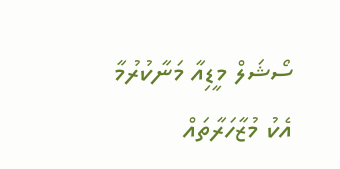ސޯޝަލް މީޑިއާ މަނާކުރުމާ އެކު މުޒާހަރާތައް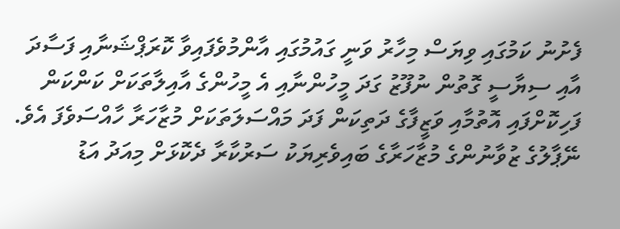ފެށުނު ކަމުގައި ވިޔަސް މިހާރު ވަނީ ގައުމުގައި އާންމުވެފައިވާ ކޮރަޕްޝަނާއި ފަސާދަ އާއި ސިޔާސީ ގޮތުން ނުފޫޒު ގަދަ މީހުންނާއި އެ މީހުންގެ އާއިލާތަކަށް ކަންކަން ފަހިކޮށްފައި އޮތުމާއި ވަޒީފާގެ ދަތިކަން ފަދަ މައްސަލަތަކަށް މުޒާހަރާ ހާއްސަވެފަ އެވެ.
ނޭޕާލުގެ ޒުވާނުންގެ މުޒާހަރާގެ ބައިވެރިޔަކު ސަރުކާރާ ދެކޮޅަށް މިއަދު އަޑު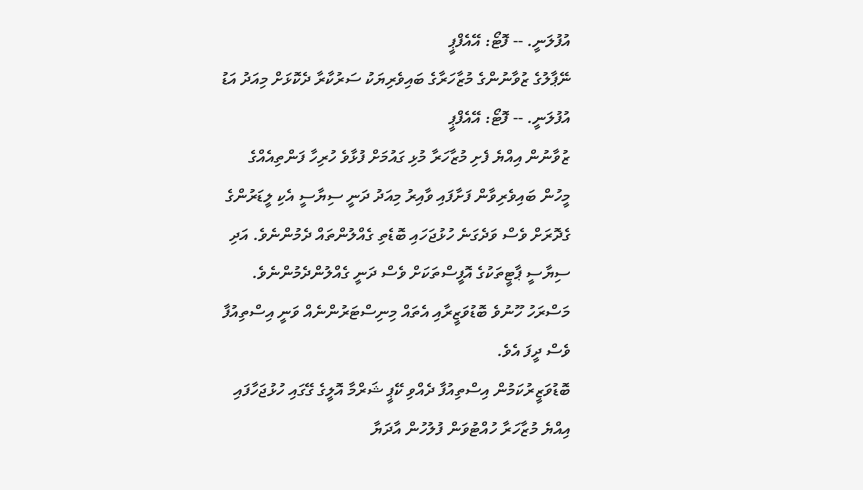އުފުލަނީ. -- ފޮޓޯ: އޭއެފްޕީ
ނޭޕާލުގެ ޒުވާނުންގެ މުޒާހަރާގެ ބައިވެރިޔަކު ސަރުކާރާ ދެކޮޅަށް މިއަދު އަޑު އުފުލަނީ. -- ފޮޓޯ: އޭއެފްޕީ
ޒުވާނުން އިއްޔެ ފެށި މުޒާހަރާ މުޅި ގައުމަށް ފުޅާވެ ހުރިހާ ފަންތިއެއްގެ މީހުން ބައިވެރިވާން ފަށާފައި ވާއިރު މިއަދު ދަނީ ސިޔާސީ އެކި ލީޑަރުންގެ ގެދޮރަށް ވެސް ވަދެގަނެ ހުޅުޖަހައި ބޮޑެތި ގެއްލުންތައް ދެމުންނެވެ. އަދި ސިޔާސީ ޕާޓީތަކުގެ އޮފީސްތަކަށް ވެސް ދަނީ ގެއްލުންދެމުންނެވެ. މަސްރަހު ހޫނުވެ ބޮޑުވަޒީރާއި އެތައް މިނިސްޓަރުންނެއް ވަނީ އިސްތިއުފާ ވެސް ދީފަ އެވެ.
ބޮޑުވަޒީރުކަމުން އިސްތިއުފާ ދެއްވި ކޭޕީ ޝަރްމާ އޮލީގެ ގޭގައި ހުޅުޖަހާފައި
އިއްޔެ މުޒާހަރާ ހުއްޓުވަން ފުލުހުން އާދަޔާ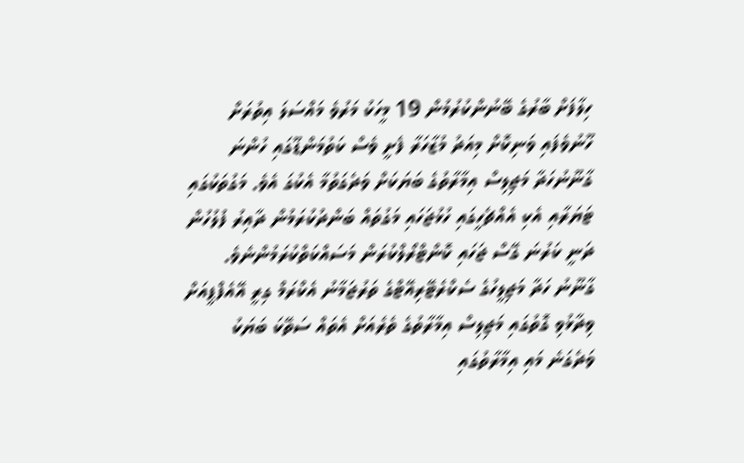ހިލާފަށް ބާރުގެ ބޭނުންކުރުމުން 19 މީހަކު މަރުވެ މައްސަލަ އިތުރަށް ހޫނުވެފައި ވަނިކޮށް މިއަދު މުޒާހަރާ ފެށީ ވެސް ކަތުމަންޑޫގައި ހުންނަ ގާނޫނުހަދާ މަޖިލިސް އިމާރާތުގެ ބަޔަކަށް ވަދެގަތުމާ އެކުގަ އެވެ. މަގުތަކުގައި ޓަޔަރާއި އެކި އެއްޗެހީގައި ހުޅުޖަހައި މަގުތައް ބަންދުކުރަމުން ދާއިރު ފުލުހުން ދަނީ ކަރުނަ ގޭސް ޖަހައި ކޮންޓްރޯލްކުރަން މަސައްކަތްކުރަމުންނެވެ.
ގާނޫނު ހަދާ މަޖިލީހުގެ ސެކްރެޓޭރިއޭޓްގެ ތަރުޖަމާނު އެކްރަމް ގިރީ އޭއެފްޕީއަށް ވިދާޅުވި ގޮތުގައި މަޖިލިސް އިމާރާތުގެ ތެރެއަށް އެތައް ސަތޭކަ ބަޔަކު ވަދެގަނެ މައި އިމާރާތުގައި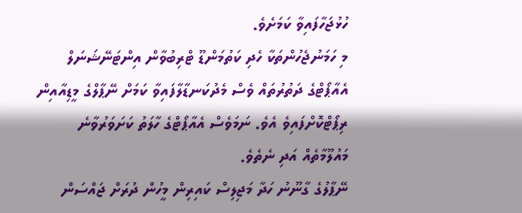ހުޅުޖަހާފައިވާ ކަމަށެވެ.
މި ހަމަނުޖެހުންތަކާ ހެދި ކަތުމަންޑޫ ޓްރިބުވާން އިންޓަނޭޝަނަލް އެއާޕޯޓްގެ ދަތުރުތައް ވެސް މެދުކަނޑާލާފައިވާ ކަމަށް ނޭޕާލްގެ މީޑިއާއިން ރިޕޯޓްކޮށްފައިވެ އެވެ. ނަމަވެސް އެއާޕޯޓްގެ ހާލަތު ކަށަވަރުވާނެ މައުލޫމާތެއް އަދި ނެތެވެ.
ނޭޕާލުގެ ގާނޫނު ހަދާ މަޖިލިސް ކައިރިން މީހުން ދުރަށް ޖައްސަން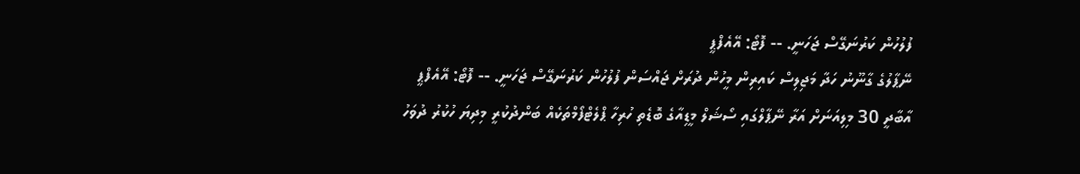ފުލުހުން ކަރުނަގޭސް ޖަހަނީ. -- ފޮޓޯ: އޭއެފްޕީ
ނޭޕާލުގެ ގާނޫނު ހަދާ މަޖިލިސް ކައިރިން މީހުން ދުރަށް ޖައްސަން ފުލުހުން ކަރުނަގޭސް ޖަހަނީ. -- ފޮޓޯ: އޭއެފްޕީ
އާބާދީ 30 މިލިއަނަށް އަރާ ނޭޕާލްގައި ސޯޝަލް މީޑިއާގެ ބޮޑެތި ހުރިހާ ޕްލެޓްފޯމްތަކެއް ބަންދުކުރީ މިދިޔަ ހުކުރު ދުވަހު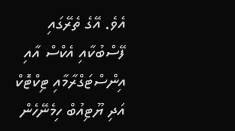އެވެ. އޭގެ ތެރޭގައި ފޭސްބުކާއި އެކްސް އާއި އިންސްޓަގްރާމާއި ޓިކްޓޮކް އަދި ޔޫޓިއުބް ހިމެނޭހެން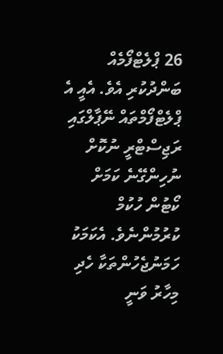26 ޕްލެޓްފޯމެއް ބަންދުކުރި އެވެ. އެއީ އެ ޕްލެޓްފޯމްތައް ނޭޕާލްގައި ރަޖިސްޓްރީ ނުކޮށް ނުހިންގޭނެ ކަމަށް ކޯޓުން ހުކުމް ކުރުމުންނެވެ. އެކަމަކު ހަމަނުޖެހުންތަކާ ހެދި މިހާރު ވަނީ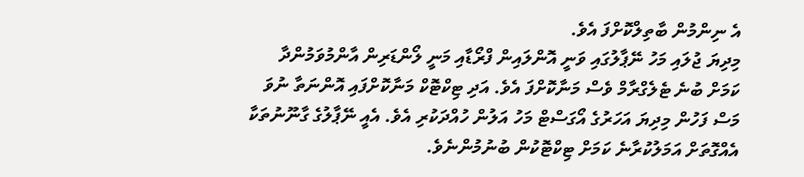އެ ނިންމުން ބާތިލްކޮށްފަ އެވެ.
މިދިޔަ ޖުލައި މަހު ނޭޕާލުގައި ވަނީ އޮންލައިން ފްރޯޑާއި މަނީ ލޯންޑަރިން އާންމުވަމުންދާ ކަމަށް ބުނެ ޓެލެގްރާމް ވެސް މަނާކޮށްފަ އެވެ. އަދި ޓިކްޓޮކް މަނާކޮށްފައި އޮންނަތާ ނުވަ މަސް ފަހުން މިދިޔަ އަހަރުގެ އޯގަސްޓް މަހު އަލުން ހުއްދަކުރި އެވެ. އެއީ ނޭޕާލުގެ ގާނޫނުތަކާ އެއްގޮތަށް އަމަލުކުރާނެ ކަމަށް ޓިކްޓޮކުން ބުނުމުންނެވެ.